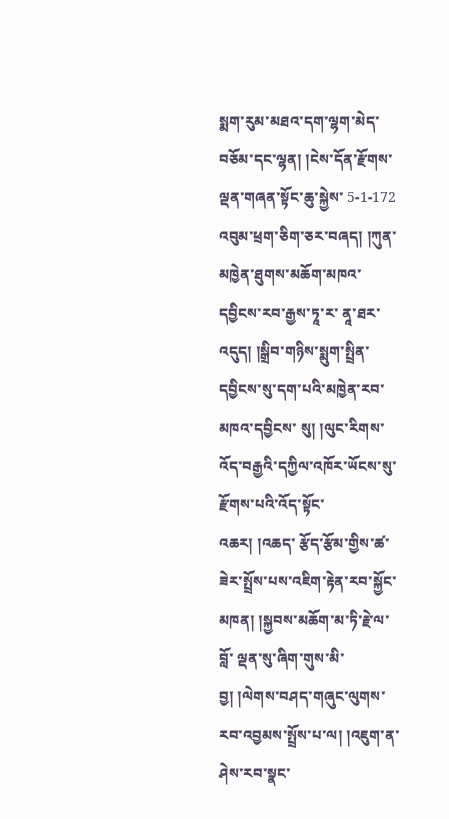སྨག་རུམ་མཐའ་དག་ལྷག་མེད་བཅོམ་དང་ལྷན། །ངེས་དོན་རྫོགས་ལྡན་གཞན་སྟོང་ཆུ་སྐྱེས་ 5-1-172 འབུམ་ཕྲག་ཅིག་ཅར་བཞད། །ཀུན་མཁྱེན་ཐུགས་མཆོག་མཁའ་དབྱིངས་རབ་རྒྱས་ཏཱ་ར་ ནཱ་ཐར་འདུད། །སྒྲིབ་གཉིས་སྨུག་སྤྲིན་དབྱིངས་སུ་དག་པའི་མཁྱེན་རབ་མཁའ་དབྱིངས་ སུ། །ལུང་རིགས་འོད་བརྒྱའི་དཀྱིལ་འཁོར་ཡོངས་སུ་རྫོགས་པའི་འོད་སྟོང་འཆར། །འཆད་ རྩོད་རྩོམ་གྱིས་ཚ་ཟེར་སྤྲོས་པས་འཇིག་རྟེན་རབ་སྐྱོང་མཁན། །སྐྱབས་མཆོག་མ་ཏི་རྗེ་ལ་བློ་ ལྡན་སུ་ཞིག་གུས་མི་བྱ། །ལེགས་བཤད་གཞུང་ལུགས་རབ་འབྱམས་སྤྲོས་པ་ལ། །འཇུག་ན་ ཤེས་རབ་སྣང་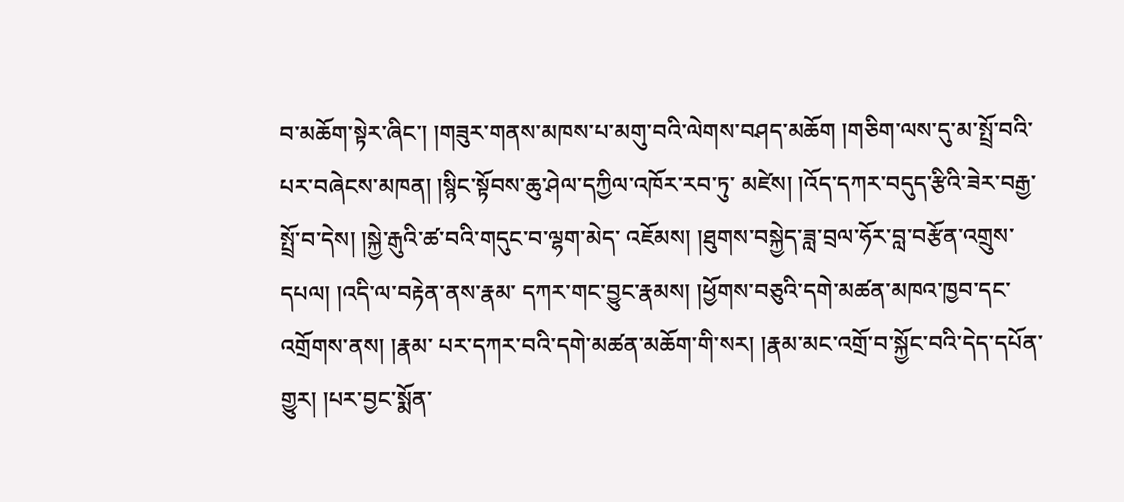བ་མཆོག་སྟེར་ཞིང་། །གཟུར་གནས་མཁས་པ་མགུ་བའི་ལེགས་བཤད་མཆོག །གཅིག་ལས་དུ་མ་སྤྲོ་བའི་པར་བཞེངས་མཁན། །སྙིང་སྟོབས་ཆུ་ཤེལ་དཀྱིལ་འཁོར་རབ་ཏུ་ མཛེས། །འོད་དཀར་བདུད་རྩིའི་ཟེར་བརྒྱ་སྤྲོ་བ་དེས། །སྐྱེ་རྒུའི་ཚ་བའི་གདུང་བ་ལྷག་མེད་ འཇོམས། །ཐུགས་བསྐྱེད་ཟླ་བྲལ་ཧོར་བླ་བརྩོན་འགྲུས་དཔལ། །འདི་ལ་བརྟེན་ནས་རྣམ་ དཀར་གང་བྱུང་རྣམས། །ཕྱོགས་བཅུའི་དགེ་མཚན་མཁའ་ཁྱབ་དང་འགྲོགས་ནས། །རྣམ་ པར་དཀར་བའི་དགེ་མཚན་མཆོག་གི་སར། །རྣམ་མང་འགྲོ་བ་སྐྱོང་བའི་དེད་དཔོན་གྱུར། །པར་བྱང་སྨོན་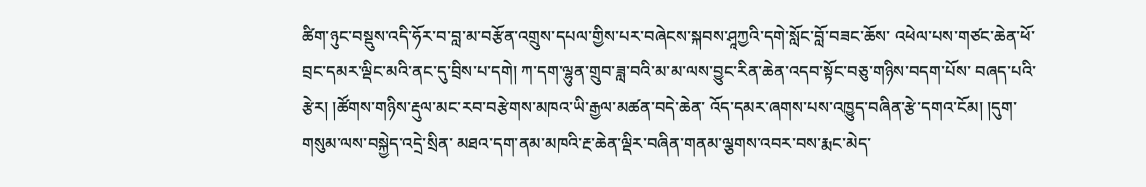ཚིག་ཉུང་བསྡུས་འདི་ཧོར་བ་བླ་མ་བརྩོན་འགྲུས་དཔལ་གྱིས་པར་བཞེངས་སྐབས་ཤཱཀྱའི་དགེ་སློང་བློ་བཟང་ཆོས་ འཕེལ་པས་གཙང་ཆེན་ཕོ་བྲང་དམར་ལྡིང་མའི་ནང་དུ་བྲིས་པ་དགེ། ཀ་དག་ལྷུན་གྲུབ་ཟླ་བའི་མ་མ་ལས་བྱུང་རིན་ཆེན་འདབ་སྟོང་བཅུ་གཉིས་བདག་པོས་ བཞད་པའི་རྩེར། །ཚོགས་གཉིས་རྡུལ་མང་རབ་བརྩེགས་མཁའ་ཡི་རྒྱལ་མཚན་བདེ་ཆེན་ འོད་དམར་ཞགས་པས་འཁྱུད་བཞིན་རྩེ་དགའ་ངོམ། །དུག་གསུམ་ལས་བསྐྱེད་འདྲེ་སྲིན་ མཐའ་དག་ནམ་མཁའི་རྔ་ཆེན་ལྡིར་བཞིན་གནམ་ལྕགས་འབར་བས་རྨང་མེད་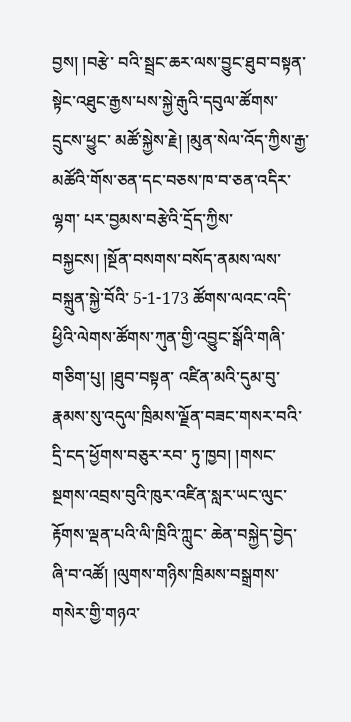བྱས། །བརྩེ་ བའི་སྦྲང་ཆར་ལས་བྱུང་ཐུབ་བསྟན་སྟེང་འཐུང་རྒྱས་པས་སྐྱེ་རྒུའི་དབུལ་ཚོགས་དྲུངས་ཕྱུང་ མཚོ་སྐྱེས་རྗེ། །མུན་སེལ་འོད་ཀྱིས་རྒྱ་མཚོའི་གོས་ཅན་དང་བཅས་ཁ་བ་ཅན་འདིར་ལྷག་ པར་བྱམས་བརྩེའི་དྲོད་ཀྱིས་བསྐྱངས། །སྔོན་བསགས་བསོད་ནམས་ལས་བསྐྲུན་སྐྱེ་བོའི་ 5-1-173 ཚོགས་ལའང་འདི་ཕྱིའི་ལེགས་ཚོགས་ཀུན་གྱི་འབྱུང་སྒོའི་གཞི་གཅིག་པུ། །ཐུབ་བསྟན་ འཛིན་མའི་དུམ་བུ་རྣམས་སུ་འདུལ་ཁྲིམས་ལྗོན་བཟང་གསར་བའི་དྲི་ངད་ཕྱོགས་བཅུར་རབ་ ཏུ་ཁྱབ། །གསང་སྔགས་འབྲས་བུའི་ཁུར་འཛིན་སླར་ཡང་ལུང་རྟོགས་ལྡན་པའི་ལི་ཁྲིའི་ཀླུང་ ཆེན་བསྐྱེད་བྱེད་ཞི་བ་འཚོ། །ལུགས་གཉིས་ཁྲིམས་བསྒྲགས་གསེར་གྱི་གཉའ་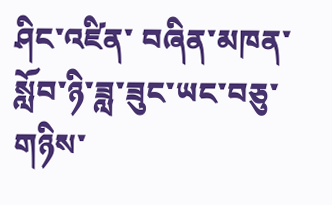ཤིང་འཛིན་ བཞིན་མཁན་སློབ་ཉི་ཟླ་ཟུང་ཡང་བཅུ་གཉིས་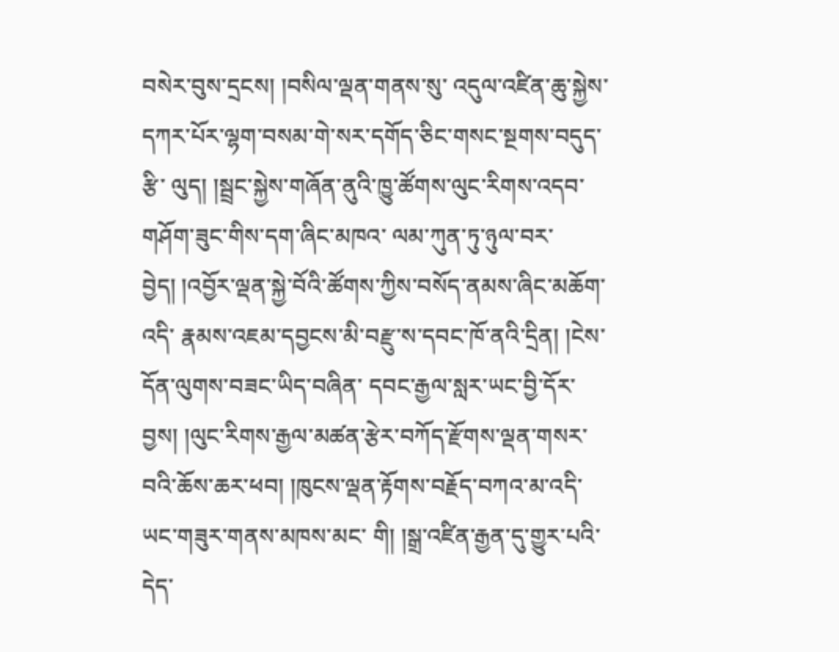བསེར་བུས་དྲངས། །བསིལ་ལྡན་གནས་སུ་ འདུལ་འཛིན་ཆུ་སྐྱེས་དཀར་པོར་ལྷག་བསམ་གེ་སར་དགོད་ཅིང་གསང་སྔགས་བདུད་རྩི་ ལུད། །སྦྲང་སྐྱེས་གཞོན་ནུའི་ཁྱུ་ཚོགས་ལུང་རིགས་འདབ་གཤོག་ཟུང་གིས་དག་ཞིང་མཁའ་ ལམ་ཀུན་ཏུ་ཉུལ་བར་བྱེད། །འབྱོར་ལྡན་སྐྱེ་བོའི་ཚོགས་ཀྱིས་བསོད་ནམས་ཞིང་མཆོག་འདི་ རྣམས་འཇམ་དབྱངས་མི་བརྫུ་ས་དབང་ཁོ་ནའི་དྲིན། །ངེས་དོན་ལུགས་བཟང་ཡིད་བཞིན་ དབང་རྒྱལ་སླར་ཡང་བྱི་དོར་བྱས། །ལུང་རིགས་རྒྱལ་མཚན་རྩེར་བཀོད་རྫོགས་ལྡན་གསར་ བའི་ཆོས་ཆར་ཕབ། །ཁུངས་ལྡན་རྟོགས་བརྗོད་བཀའ་མ་འདི་ཡང་གཟུར་གནས་མཁས་མང་ གི། །སྒྲ་འཛིན་རྒྱན་དུ་གྱུར་པའི་དེད་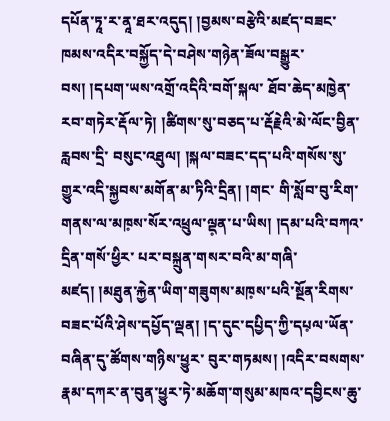དཔོན་ཏཱ་ར་ནཱ་ཐར་འདུད། །བྱམས་བརྩེའི་མཛད་བཟང་ ཁམས་འདིར་བསྐྱོད་དེ་བཤེས་གཉེན་ཟོལ་བསྒྱུར་བས། །དཔག་ཡས་འགྲོ་འདིའི་བགོ་སྐལ་ ཐོབ་ཆེད་མཁྱེན་རབ་གཏེར་རྡོལ་ཏེ། །ཚིགས་སུ་བཅད་པ་རྡོརྗེའི་མེ་ལོང་བྱིན་རླབས་དྲི་ བསུང་འཐུལ། །སྐལ་བཟང་དད་པའི་གསོས་སུ་གྱུར་འདི་སྐྱབས་མགོན་མ་ཏིའི་དྲིན། །གང་ གི་སློབ་བུ་རིག་གནས་ལ་མཁ༷ས་སོར་འཕྲུལ་ལྡ༷ན་པ་ཡིས། །དམ་པའི་བཀའ་དྲིན་གསོ་ཕྱིར་ པར་བསྐྲུན་གསར་བའི་མ་གཞི་མཛད། །མཐུན་རྐྱེན་ཡིག་གཟུགས་མཁ༷ས་པའི་སྔོན་རིགས་ བཟང་པོའི་ཤེས་དཔྱོད་ལྡན། །ད་དུང་དཔྱིད་ཀྱི་དཔ༷ལ་ཡོན་བཞིན་དུ་ཚོགས་གཉིས་ཕྱུར་ བུར་གཏམས། །འདིར་བསགས་རྣམ་དཀར་ན་བུན་ཕྱུར་ཏེ་མཆོག་གསུམ་མཁའ་དབྱིངས་ཆུ་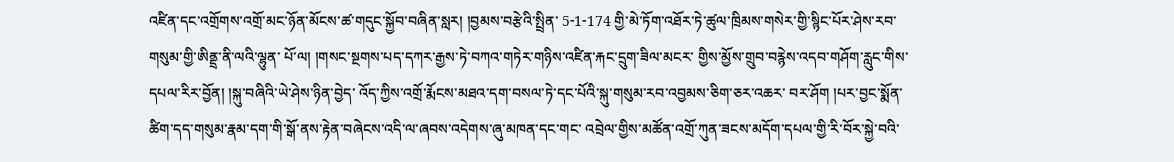འཛིན་དང་འགྲོགས་འགྲོ་མང་ཉོན་མོངས་ཚ་གདུང་སྐྱོབ་བཞིན་སླར། །བྱམས་བརྩེའི་སྤྲིན་ 5-1-174 གྱི་མེ་ཏོག་འཐོར་ཏེ་ཚུལ་ཁྲིམས་གསེར་གྱི་སྙིང་པོར་ཤེས་རབ་གསུམ་གྱི་ཨིནྡྲ་ནི་ལའི་ལྷུན་ པོ་ལ། །གསང་སྔགས་པད་དཀར་རྒྱས་ཏེ་བཀའ་གཏེར་གཉིས་འཛིན་རྐང་དྲུག་ཟིལ་མངར་ གྱིས་མྱོས་གྲུབ་བརྙེས་འདབ་གཤོག་རླུང་གིས་དཔལ་རིར་བྱོན། །སྐུ་བཞིའི་ཡེ་ཤེས་ཉིན་བྱེད་ འོད་ཀྱིས་འགྲོ་རྨོངས་མཐའ་དག་བསལ་ཏེ་དང་པོའི་སྐུ་གསུམ་རབ་འབྱམས་ཅིག་ཅར་འཆར་ བར་ཤོག །པར་བྱང་སྨོན་ཚིག་དད་གསུམ་རྣམ་དག་གི་སྒོ་ནས་རྟེན་བཞེངས་འདི་ལ་ཞབས་འདེགས་ཞུ་མཁན་དང་གང་ འབྲེལ་གྱིས་མཚོན་འགྲོ་ཀུན་ཟངས་མདོག་དཔལ་གྱི་རི་བོར་སྐྱེ་བའི་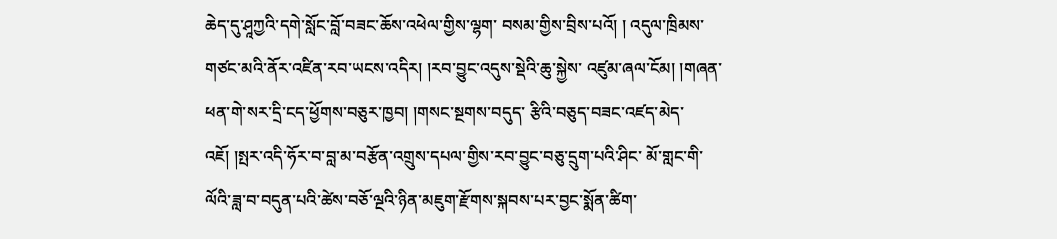ཆེད་དུ་ཤཱཀྱའི་དགེ་སློང་བློ་བཟང་ཆོས་འཕེལ་གྱིས་ལྷག་ བསམ་གྱིས་བྲིས་པའོ། ། འདུལ་ཁྲིམས་གཙང་མའི་ནོར་འཛིན་རབ་ཡངས་འདིར། །རབ་བྱུང་འདུས་སྡེའི་ཆུ་སྐྱེས་ འཛུམ་ཞལ་ངོམ། །གཞན་ཕན་གེ་སར་དྲི་ངད་ཕྱོགས་བཅུར་ཁྱབ། །གསང་སྔགས་བདུད་ རྩིའི་བཅུད་བཟང་འཛད་མེད་འཇོ། །སྤར་འདི་ཧོར་བ་བླ་མ་བརྩོན་འགྲུས་དཔལ་གྱིས་རབ་བྱུང་བཅུ་དྲུག་པའི་ཤིང་ མོ་གླང་གི་ལོའི་ཟླ་བ་བདུན་པའི་ཚེས་བཅོ་ལྔའི་ཉིན་མཇུག་རྫོགས་སྐབས་པར་བྱང་སྨོན་ཚིག་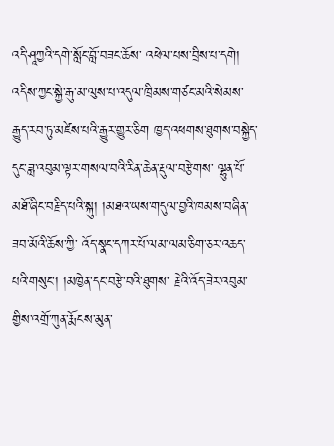འདི་ཤཱཀྱའི་དགེ་སློང་བློ་བཟང་ཆོས་ འཕེལ་པས་བྲིས་པ་དགེ། འདིས་ཀྱང་སྐྱེ་རྒུ་མ་ལུས་པ་འདུལ་ཁྲིམས་གཙང་མའི་སེམས་རྒྱུད་རབ་ཏུ་མཛེས་པའི་རྒྱུར་གྱུར་ཅིག ཁྱད་འཕགས་ཐུགས་བསྐྱེད་དུང་ཟླ་འབུམ་ལྟར་གསལ་བའི་རིན་ཆེན་རྡུལ་བརྩེགས་ ལྷུན་པོ་མཐོ་ཞིང་བརྗིད་པའི་སྐུ། །མཐའ་ཡས་གདུལ་བྱའི་ཁམས་བཞིན་ཟབ་མོའི་ཆོས་ཀྱི་ འོད་སྣང་དཀར་པོ་ལམ་ལམ་ཅིག་ཅར་འཆད་པའི་གསུང་། །མཁྱེན་དང་བརྩེ་བའི་ཐུགས་ རྗེའི་འོད་ཟེར་འབུམ་གྱིས་འགྲོ་ཀུན་རྨོངས་མུན་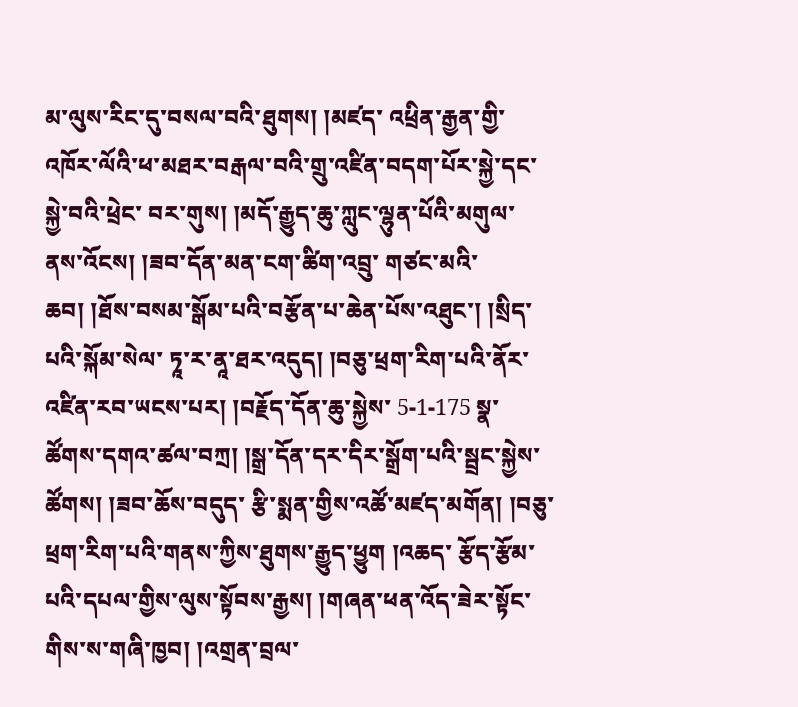མ་ལུས་རིང་དུ་བསལ་བའི་ཐུགས། །མཛད་ འཕྲིན་རྒྱན་གྱི་འཁོར་ལོའི་ཕ་མཐར་བརྒལ་བའི་གྲུ་འཛིན་བདག་པོར་སྐྱེ་དང་སྐྱེ་བའི་ཕྲེང་ བར་གུས། །མདོ་རྒྱུད་ཆུ་ཀླུང་ལྷུན་པོའི་མགུལ་ནས་འོངས། །ཟབ་དོན་མན་ངག་ཚིག་འབྲུ་ གཙང་མའི་ཆབ། །ཐོས་བསམ་སྒོམ་པའི་བརྩོན་པ་ཆེན་པོས་འཐུང་། །སྲིད་པའི་སྐོམ་སེལ་ ཏཱ་ར་ནཱ་ཐར་འདུད། །བཅུ་ཕྲག་རིག་པའི་ནོར་འཛིན་རབ་ཡངས་པར། །བརྗོད་དོན་ཆུ་སྐྱེས་ 5-1-175 སྣ་ཚོགས་དགའ་ཚལ་བཀྲ། །སྒྲ་དོན་དར་དིར་སྒྲོག་པའི་སྦྲང་སྐྱེས་ཚོགས། །ཟབ་ཆོས་བདུད་ རྩི་སྨན་གྱིས་འཚོ་མཛད་མགོན། །བཅུ་ཕྲག་རིག་པའི་གནས་ཀྱིས་ཐུགས་རྒྱུད་ཕྱུག །འཆད་ རྩོད་རྩོམ་པའི་དཔལ་གྱིས་ལུས་སྟོབས་རྒྱས། །གཞན་ཕན་འོད་ཟེར་སྟོང་གིས་ས་གཞི་ཁྱབ། །འགྲན་བྲལ་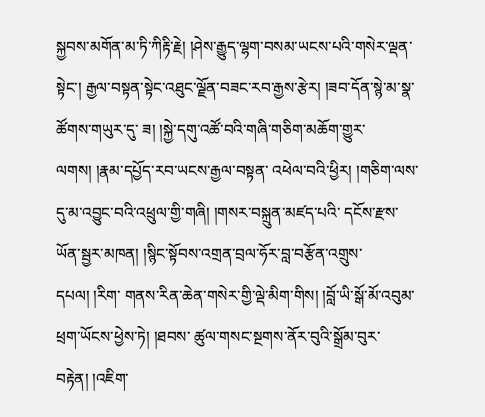སྐྱབས་མགོན་མ་ཏི་ཀིརྟི་རྗེ། །ཤེས་རྒྱུད་ལྷག་བསམ་ཡངས་པའི་གསེར་ལྡན་ སྟེང་། རྒྱལ་བསྟན་སྟེང་འཐུང་ལྗོན་བཟང་རབ་རྒྱས་རྩེར། །ཟབ་དོན་སྙེ་མ་སྣ་ཚོགས་གཡུར་དུ་ ཟ། །སྐྱེ་དགུ་འཚོ་བའི་གཞི་གཅིག་མཆོག་གྱུར་ལགས། །རྣམ་དཔྱོད་རབ་ཡངས་རྒྱལ་བསྟན་ འཕེལ་བའི་ཕྱིར། །གཅིག་ལས་དུ་མ་འབྱུང་བའི་འཕྲུལ་གྱི་གཞི། །གསར་བསྐྲུན་མཛད་པའི་ དངོས་རྫས་ཡོན་སྦྱར་མཁན། །སྙིང་སྟོབས་འགྲན་བྲལ་ཧོར་བླ་བརྩོན་འགྲུས་དཔལ། །རིག་ གནས་རིན་ཆེན་གསེར་གྱི་ལྡེ་མིག་གིས། །བློ་ཡི་སྒོ་མོ་འབུམ་ཕྲག་ཡོངས་ཕྱེས་ཏེ། །ཐབས་ ཚུལ་གསང་སྔགས་ནོར་བུའི་སྒྲོམ་བུར་བརྟེན། །འཇིག་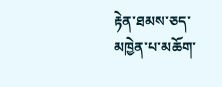རྟེན་ཐམས་ཅད་མཁྱེན་པ་མཆོག་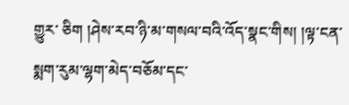གྱུར་ ཅིག །ཤེས་རབ་ཉི་མ་གསལ་བའི་འོད་སྣང་གིས། །ལྟ་ངན་སྨག་རུམ་ལྷག་མེད་བཅོམ་དང་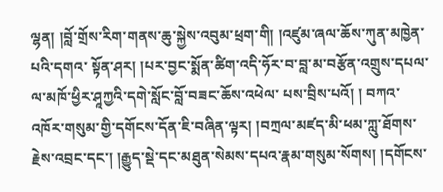ལྷན། །བློ་གྲོས་རིག་གནས་ཆུ་སྐྱེས་འབུམ་ཕྲག་གི། །འཛུམ་ཞལ་ཆོས་ཀུན་མཁྱེན་པའི་དགའ་ སྟོན་ཤར། །པར་བྱང་སྨོན་ཚིག་འདི་ཧོར་བ་བླ་མ་བརྩོན་འགྲུས་དཔལ་ལ་མཁོ་ཕྱིར་ཤཱཀྱའི་དགེ་སློང་བློ་བཟང་ཆོས་འཕེལ་ པས་བྲིས་པའོ། ། བཀའ་འཁོར་གསུམ་གྱི་དགོངས་དོན་ཇི་བཞིན་ལྟར། །བཀྲལ་མཛད་མི་ཕམ་ཀླུ་ཐོགས་ རྗེས་འབྲང་དང་། །རྒྱུད་སྡེ་དང་མཐུན་སེམས་དཔའ་རྣམ་གསུམ་སོགས། །དགོངས་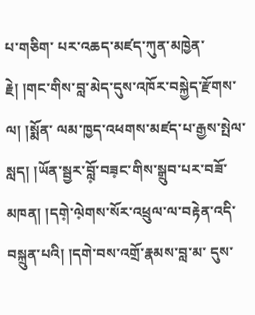པ་གཅིག་ པར་འཆད་མཛད་ཀུན་མཁྱེན་རྗེ། །གང་གིས་བླ་མེད་དུས་འཁོར་བསྐྱེད་རྫོགས་ལ། །སྨོན་ ལམ་ཁྱད་འཕགས་མཛད་པ་རྒྱས་སྤེལ་སླད། །ཡོན་སྦྱར་བློ༷་བཟ༷ང་གིས་སྒྲུབ་པར་བཟོ་ མཁན། །དགེ༷་ལེ༷གས་སོར་འཕྲུལ་ལ་བརྟེན་འདི་བསྐྲུན་པའི། །དགེ་བས་འགྲོ་རྣམས་བླ་མ་ དུས་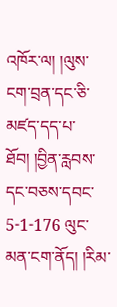འཁོར་ལ། །ལུས་ངག་བྲན་དང་ཅི་མཛད་དད་པ་ཐོབ། །བྱིན་རླབས་དང་བཅས་དབང་ 5-1-176 ལུང་མན་ངག་ནོད། །རིམ་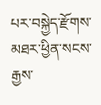པར་བསྐྱེད་རྫོགས་མཐར་ཕྱིན་སངས་རྒྱས་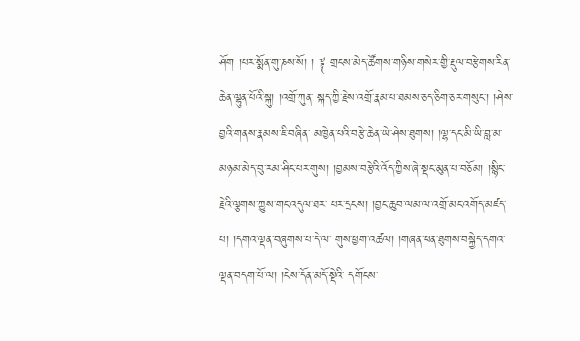ཤོག །པར་སྨོན་གུ་ཎས་སོ། ། ༈ གྲངས་མེད་ཚོགས་གཉིས་གསེར་གྱི་རྡུལ་བརྩེགས་རིན་ཆེན་ལྷུན་པོའི་སྐུ། །འགྲོ་ཀུན་ སྐད་ཀྱི་རྗེས་འགྲོ་རྣམ་པ་ཐམས་ཅད་ཅིག་ཅར་གསུང་། །ཤེས་བྱའི་གནས་རྣམས་ཇི་བཞིན་ མཁྱེན་པའི་བརྩེ་ཆེན་ཡེ་ཤེས་ཐུགས། །ལྷ་དང་མི་ཡི་བླ་མ་མཉམ་མེད་བུ་རམ་ཤིང་པར་གུས། །བྱམས་བརྩེའི་འོད་ཀྱིས་ཞེ་སྡང་མུན་པ་བཅོམ། །སྙིང་རྗེའི་ལྕགས་ཀྱུས་གང་འདུལ་ཐར་ པར་དྲངས། །བྱང་ཆུབ་ལམ་ལ་འགྲོ་མང་འགོད་མཛད་པ། །དགའ་ལྡན་བཞུགས་པ་དེ་ལ་ གུས་ཕྱག་འཚལ། །གཞན་ཕན་ཐུགས་བསྐྱེད་དགའ་ལྡན་བདག་པོ་ལ། །ངེས་དོན་མདོ་སྡེའི་ དགོངས་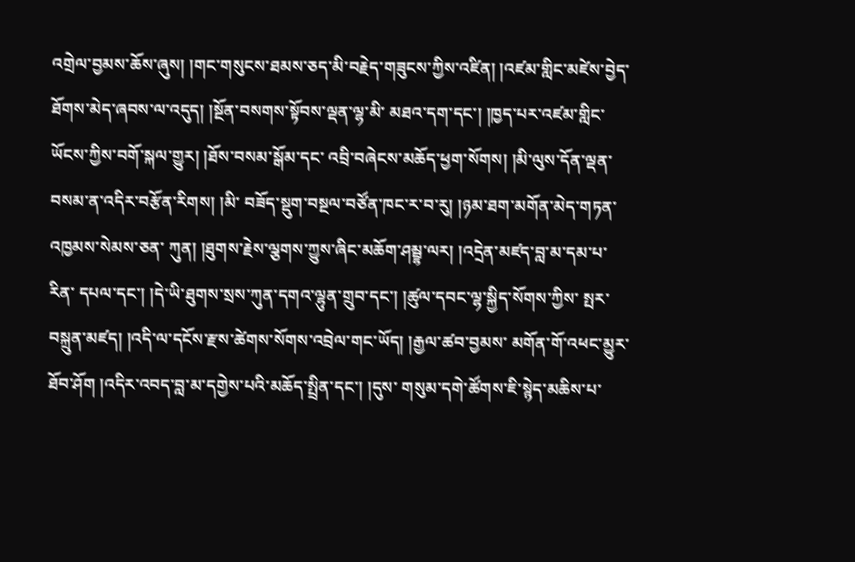འགྲེལ་བྱམས་ཆོས་ཞུས། །གང་གསུངས་ཐམས་ཅད་མི་བརྗེད་གཟུངས་ཀྱིས་འཛིན། །འཛམ་གླིང་མཛེས་བྱེད་ཐོགས་མེད་ཞབས་ལ་འདུད། །སྔོན་བསགས་སྟོབས་ལྡན་ལྷ་མི་ མཐའ་དག་དང་། །ཁྱད་པར་འཛམ་གླིང་ཡོངས་ཀྱིས་བགོ་སྐལ་གྱུར། །ཐོས་བསམ་སྒོམ་དང་ འབྲི་བཞེངས་མཆོད་ཕྱག་སོགས། །མི་ལུས་དོན་ལྡན་བསམ་ན་འདིར་བརྩོན་རིགས། །མི་ བཟོད་སྡུག་བསྔལ་བཙོན་ཁང་ར་བ་རུ། །ཉམ་ཐག་མགོན་མེད་གཏན་འཁྱམས་སེམས་ཅན་ ཀུན། །ཐུགས་རྗེས་ལྕགས་ཀྱུས་ཞིང་མཆོག་ཤམྦྷ་ལར། །འདྲེན་མཛད་བླ་མ་དམ་པ་རིན་ དཔལ་དང་། །དེ་ཡི་ཐུགས་སྲས་ཀུན་དགའ་ལྷུན་གྲུབ་དང་། །ཚུལ་དབང་ལྷ་སྐྱིད་སོགས་ཀྱིས་ སྤར་བསྐྲུན་མཛད། །འདི་ལ་དངོས་རྫས་ཚེགས་སོགས་འབྲེལ་གང་ཡོད། །རྒྱལ་ཚབ་བྱམས་ མགོན་གོ་འཕང་མྱུར་ཐོབ་ཤོག །འདིར་འབད་བླ་མ་དགྱེས་པའི་མཆོད་སྤྲིན་དང་། །དུས་ གསུམ་དགེ་ཚོགས་ཇི་སྙེད་མཆིས་པ་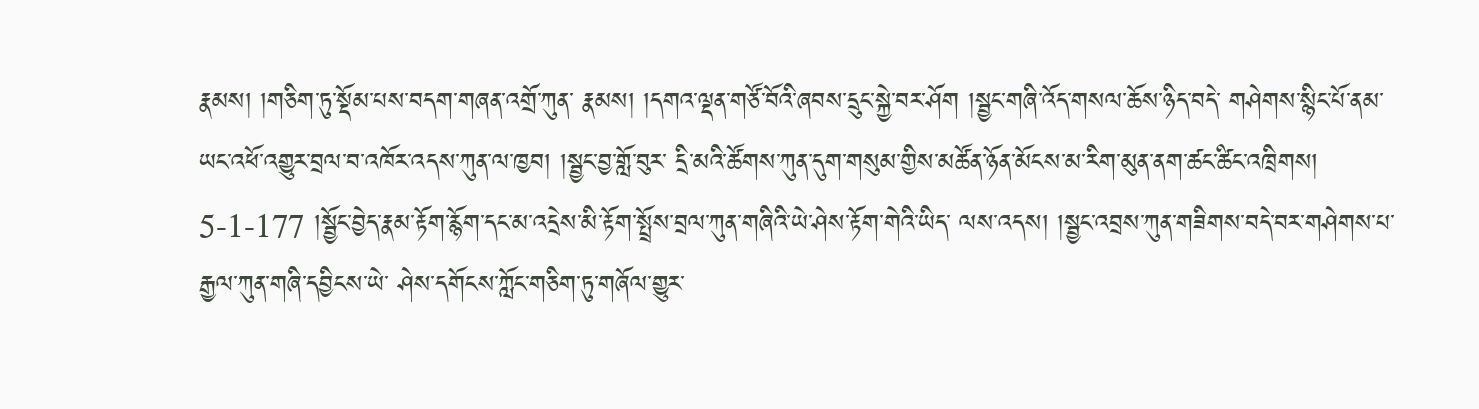རྣམས། །གཅིག་ཏུ་སྡོམ་པས་བདག་གཞན་འགྲོ་ཀུན་ རྣམས། །དགའ་ལྡན་གཙོ་བོའི་ཞབས་དྲུང་སྐྱེ་བར་ཤོག །སྦྱང་གཞི་འོད་གསལ་ཆོས་ཉིད་བདེ་ གཤེགས་སྙིང་པོ་ནམ་ཡང་འཕོ་འགྱུར་བྲལ་བ་འཁོར་འདས་ཀུན་ལ་ཁྱབ། །སྦྱང་བྱ་གློ་བུར་ དྲི་མའི་ཚོགས་ཀུན་དུག་གསུམ་གྱིས་མཚོན་ཉོན་མོངས་མ་རིག་མུན་ནག་ཚང་ཚིང་འཁྲིགས། 5-1-177 །སྦྱོང་བྱེད་རྣམ་རྟོག་རྙོག་དང་མ་འདྲེས་མི་རྟོག་སྤྲོས་བྲལ་ཀུན་གཞིའི་ཡེ་ཤེས་རྟོག་གེའི་ཡིད་ ལས་འདས། །སྦྱང་འབྲས་ཀུན་གཟིགས་བདེ་བར་གཤེགས་པ་རྒྱལ་ཀུན་གཞི་དབྱིངས་ཡེ་ ཤེས་དགོངས་ཀློང་གཅིག་ཏུ་གཞོལ་གྱུར་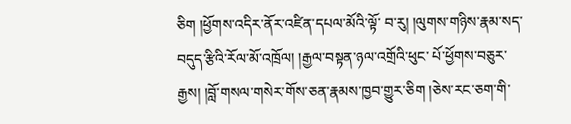ཅིག །ཕྱོགས་འདིར་ནོར་འཛིན་དཔལ་མོའི་ལྟོ་ བ་རུ། །ལུགས་གཉིས་རྣམ་སད་བདུད་རྩིའི་རོལ་མོ་འཁྲོལ། །རྒྱལ་བསྟན་ཉལ་འགྲོའི་ཕུང་ པོ་ཕྱོགས་བཅུར་རྒྱས། །བློ་གསལ་གསེར་གོས་ཅན་རྣམས་ཁྱབ་གྱུར་ཅིག །ཅེས་རང་ཅག་གི་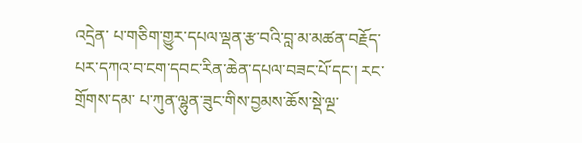འདྲེན་ པ་གཅིག་གྱུར་དཔལ་ལྡན་རྩ་བའི་བླ་མ་མཚན་བརྗོད་པར་དཀའ་བ་ངག་དབང་རིན་ཆེན་དཔལ་བཟང་པོ་དང་། རང་གྲོགས་དམ་ པ་ཀུན་ལྷུན་ཟུང་གིས་བྱམས་ཆོས་སྡེ་ལྔ་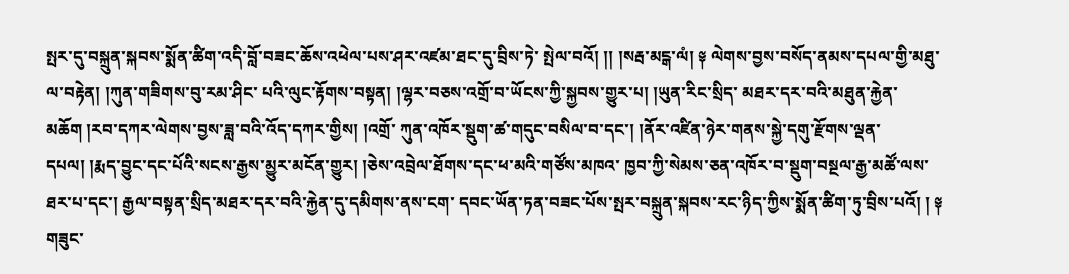སྤར་དུ་བསྐྲུན་སྐབས་སྨོན་ཚིག་འདི་བློ་བཟང་ཆོས་འཕེལ་པས་ཤར་འཛམ་ཐང་དུ་བྲིས་ཏེ་ སྤེལ་བའོ། །། །སརྦ་མངྒ་ལཾ། ༈ ལེགས་བྱས་བསོད་ནམས་དཔལ་གྱི་མཐུ་ལ་བརྟེན། །ཀུན་གཟིགས་བུ་རམ་ཤིང་ པའི་ལུང་རྟོགས་བསྟན། །ལྷར་བཅས་འགྲོ་བ་ཡོངས་ཀྱི་སྐྱབས་གྱུར་པ། །ཡུན་རིང་སྲིད་ མཐར་དར་བའི་མཐུན་རྐྱེན་མཆོག །རབ་དཀར་ལེགས་བྱས་ཟླ་བའི་འོད་དཀར་གྱིས། །འགྲོ་ ཀུན་འཁོར་སྡུག་ཚ་གདུང་བསིལ་བ་དང་། །ནོར་འཛིན་ཉེར་གནས་སྐྱེ་དགུ་རྫོགས་ལྡན་ དཔལ། །རྨད་བྱུང་དང་པོའི་སངས་རྒྱས་མྱུར་མངོན་གྱུར། །ཅེས་འབྲེལ་ཐོགས་དང་ཕ་མའི་གཙོས་མཁའ་ ཁྱབ་ཀྱི་སེམས་ཅན་འཁོར་བ་སྡུག་བསྔལ་རྒྱ་མཚོ་ལས་ཐར་པ་དང་། རྒྱལ་བསྟན་སྲིད་མཐར་དར་བའི་རྐྱེན་དུ་དམིགས་ནས་ངག་ དབང་ཡོན་ཏན་བཟང་པོས་སྤར་བསྐྲུན་སྐབས་རང་ཉིད་ཀྱིས་སྨོན་ཚིག་ཏུ་བྲིས་པའོ། ། ༈ གཟུང་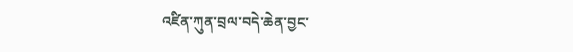འཛིན་ཀུན་བྲལ་བདེ་ཆེན་བྱང་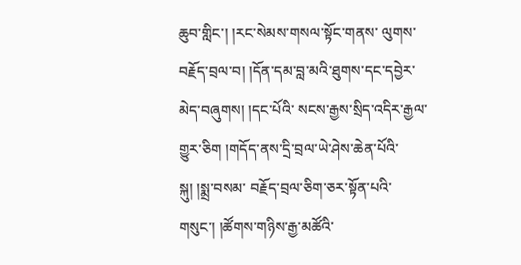ཆུབ་གླིང་། །རང་སེམས་གསལ་སྟོང་གནས་ ལུགས་བརྗོད་བྲལ་བ། །དོན་དམ་བླ་མའི་ཐུགས་དང་དབྱེར་མེད་བཞུགས། །དང་པོའི་ སངས་རྒྱས་སྲིད་འདིར་རྒྱལ་གྱུར་ཅིག །གདོད་ནས་དྲི་བྲལ་ཡེ་ཤེས་ཆེན་པོའི་སྐུ། །སྨྲ་བསམ་ བརྗོད་བྲལ་ཅིག་ཅར་སྟོན་པའི་གསུང་། །ཚོགས་གཉིས་རྒྱ་མཚོའི་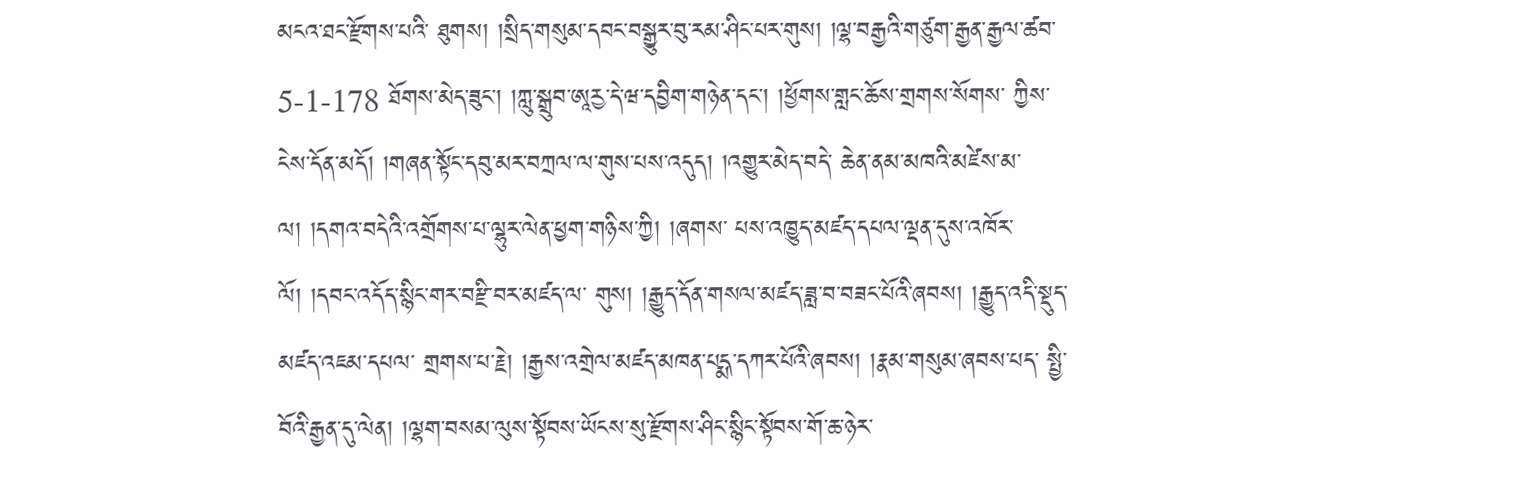མངའ་ཐང་རྫོགས་པའི་ ཐུགས། །སྲིད་གསུམ་དབང་བསྒྱུར་བུ་རམ་ཤིང་པར་གུས། །ལྷ་བརྒྱའི་གཙུག་རྒྱན་རྒྱལ་ཚབ་ 5-1-178 ཐོགས་མེད་ཟུང་། །ཀླུ་སྒྲུབ་ཨཱརྱ་དེ་ཝ་དབྱིག་གཉེན་དང་། །ཕྱོགས་གླང་ཆོས་གྲགས་སོགས་ ཀྱིས་ངེས་དོན་མདོ། །གཞན་སྟོང་དབུ་མར་བཀྲལ་ལ་གུས་པས་འདུད། །འགྱུར་མེད་བདེ་ ཆེན་ནམ་མཁའི་མཛེས་མ་ལ། །དགའ་བདེའི་འགྲོགས་པ་ལྷུར་ལེན་ཕྱག་གཉིས་ཀྱི། །ཞགས་ པས་འཁྱུད་མཛད་དཔལ་ལྡན་དུས་འཁོར་ལོ། །དབང་འདོད་སྙིང་གར་བརྫི་བར་མཛད་ལ་ གུས། །རྒྱུད་དོན་གསལ་མཛད་ཟླ་བ་བཟང་པོའི་ཞབས། །རྒྱུད་འདི་སྡུད་མཛད་འཇམ་དཔལ་ གྲགས་པ་རྗེ། །རྒྱས་འགྲེལ་མཛད་མཁན་པདྨ་དཀར་པོའི་ཞབས། །རྣམ་གསུམ་ཞབས་པད་ སྤྱི་བོའི་རྒྱན་དུ་ལེན། །ལྷག་བསམ་ལུས་སྟོབས་ཡོངས་སུ་རྫོགས་ཤིང་སྙིང་སྟོབས་གོ་ཆ་ཉེར་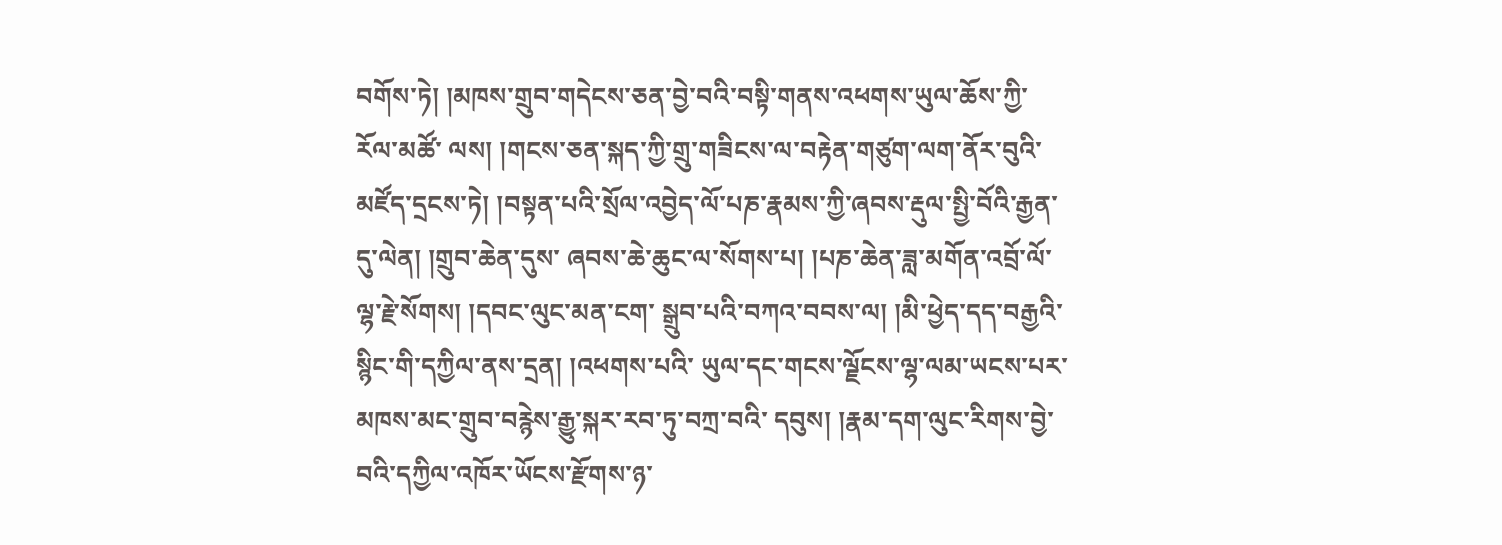བགོས་ཏེ། །མཁས་གྲུབ་གདེངས་ཅན་བྱེ་བའི་བསྟི་གནས་འཕགས་ཡུལ་ཆོས་ཀྱི་རོལ་མཚོ་ ལས། །གངས་ཅན་སྐད་ཀྱི་གྲུ་གཟིངས་ལ་བརྟེན་གཙུག་ལག་ནོར་བུའི་མཛོད་དྲངས་ཏེ། །བསྟན་པའི་སྲོལ་འབྱེད་ལོ་པཎ་རྣམས་ཀྱི་ཞབས་རྡུལ་སྤྱི་བོའི་རྒྱན་དུ་ལེན། །གྲུབ་ཆེན་དུས་ ཞབས་ཆེ་ཆུང་ལ་སོགས་པ། །པཎ་ཆེན་ཟླ་མགོན་འབྲོ་ལོ་ལྷ་རྗེ་སོགས། །དབང་ལུང་མན་ངག་ སྒྲུབ་པའི་བཀའ་བབས་ལ། །མི་ཕྱེད་དད་བརྒྱའི་སྙིང་གི་དཀྱིལ་ནས་དྲན། །འཕགས་པའི་ ཡུལ་དང་གངས་ལྗོངས་ལྷ་ལམ་ཡངས་པར་མཁས་མང་གྲུབ་བརྙེས་རྒྱུ་སྐར་རབ་ཏུ་བཀྲ་བའི་ དབུས། །རྣམ་དག་ལུང་རིགས་བྱེ་བའི་དཀྱིལ་འཁོར་ཡོངས་རྫོགས་ཉ་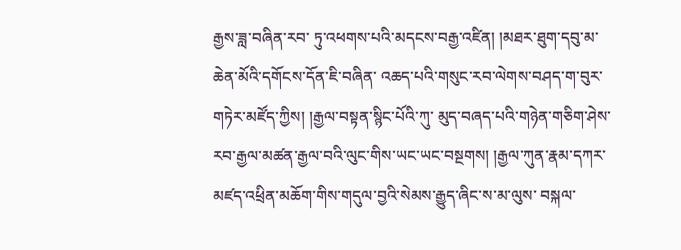རྒྱས་ཟླ་བཞིན་རབ་ ཏུ་འཕགས་པའི་མདངས་བརྒྱ་འཛིན། །མཐར་ཐུག་དབུ་མ་ཆེན་མོའི་དགོངས་དོན་ཇི་བཞིན་ འཆད་པའི་གསུང་རབ་ལེགས་བཤད་ག་བུར་གཏེར་མཛོད་ཀྱིས། །རྒྱལ་བསྟན་སྙིང་པོའི་ཀུ་ མུད་བཞད་པའི་གཉེན་གཅིག་ཤེས་རབ་རྒྱལ་མཚན་རྒྱལ་བའི་ལུང་གིས་ཡང་ཡང་བསྔགས། །རྒྱལ་ཀུན་རྣམ་དཀར་མཛད་འཕྲིན་མཆོག་གིས་གདུལ་བྱའི་སེམས་རྒྱུད་ཞིང་ས་མ་ལུས་ བསྐལ་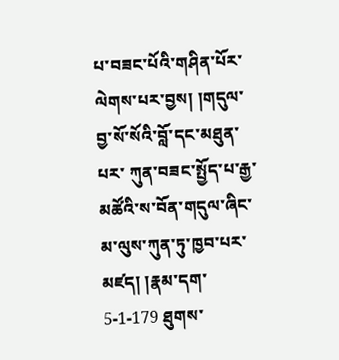པ་བཟང་པོའི་གཤིན་པོར་ལེགས་པར་བྱས། །གདུལ་བྱ་སོ་སོའི་བློ་དང་མཐུན་པར་ ཀུན་བཟང་སྤྱོད་པ་རྒྱ་མཚོའི་ས་བོན་གདུལ་ཞིང་མ་ལུས་ཀུན་ཏུ་ཁྱབ་པར་མཛད། །རྣམ་དག་ 5-1-179 ཐུགས་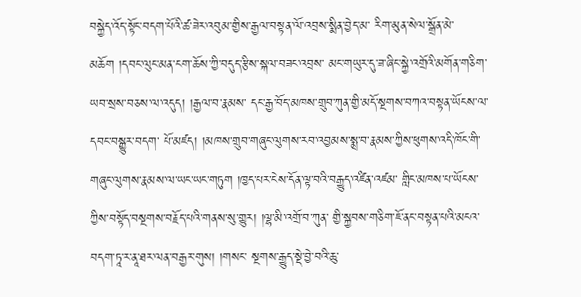བསྐྱེད་འོད་སྟོང་བདག་པོའི་ཚ་ཟེར་འབུམ་གྱིས་རྒྱལ་བསྟན་ལོ་འབྲས་སྨིན་བྱེད་མ་ རིག་མུན་སེལ་སྒྲོན་མེ་མཆོག །དབང་ལུང་མན་ངག་ཆོས་ཀྱི་བདུད་རྩིས་སྐལ་བཟང་འབྲས་ མང་གཡུར་དུ་ཟ་ཞིང་སྐྱེ་འགྲོའི་མགོན་གཅིག་ཡབ་སྲས་བཅས་ལ་འདུད། །རྒྱལ་བ་རྣམས་ དང་རྒྱ་བོད་མཁས་གྲུབ་ཀུན་གྱི་མདོ་སྔགས་བཀའ་བསྟན་ཡོངས་ལ་དབང་བསྒྱུར་བདག་ པོ་མཛད། །མཁས་གྲུབ་གཞུང་ལུགས་རབ་འབྱམས་སྨྲ་བ་རྣམས་ཀྱིས་ཕུགས་འདི་ཁོང་གི་ གཞུང་ལུགས་རྣམས་ལ་ཡང་ཡང་གཏུག །ཁྱད་པར་ངེས་དོན་ལྟ་བའི་བརྒྱུད་འཛིན་འཛམ་ གླིང་མཁས་པ་ཡོངས་ཀྱིས་བསྟོད་བསྔགས་བརྗོད་པའི་གནས་སུ་གྱུར། །ལྷ་མི་འགྲོ་བ་ཀུན་ གྱི་སྐྱབས་གཅིག་ཇོ་ནང་བསྟན་པའི་མངའ་བདག་ཏཱ་ར་ནཱ་ཐར་ལན་བརྒྱར་གུས། །གསང་ སྔགས་རྒྱུད་སྡེ་བྱེ་བའི་ཆུ་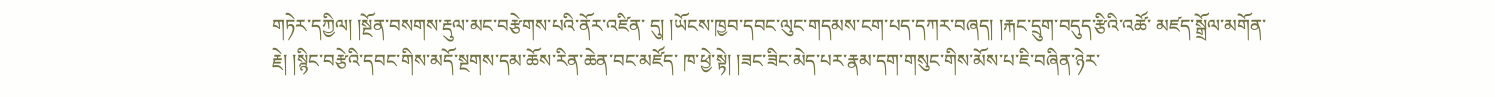གཏེར་དཀྱིལ། །སྔོན་བསགས་རྡུལ་མང་བརྩེགས་པའི་ནོར་འཛིན་ དུ། །ཡོངས་ཁྱབ་དབང་ལུང་གདམས་ངག་པད་དཀར་བཞད། །རྐང་དྲུག་བདུད་རྩིའི་འཚོ་ མཛད་སྒྲོལ་མགོན་རྗེ། །སྙིང་བརྩེའི་དབང་གིས་མདོ་སྔགས་དམ་ཆོས་རིན་ཆེན་བང་མཛོད་ ཁ་ཕྱེ་སྟེ། །ཟང་ཟིང་མེད་པར་རྣམ་དག་གསུང་གིས་མོས་པ་ཇི་བཞིན་ཉེར་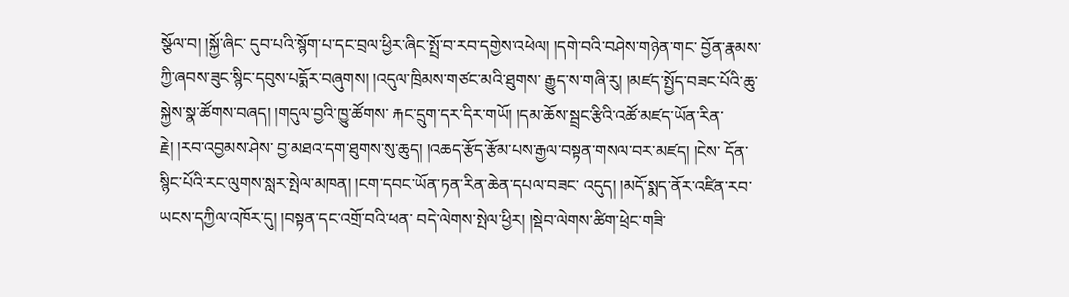སྩོལ་བ། །སྐྱོ་ཞིང་ དུབ་པའི་སྙོག་པ་དང་བྲལ་ཕྱིར་ཞིང་སྤྲོ་བ་རབ་དགྱེས་འཕེལ། །དགེ་བའི་བཤེས་གཉེན་གང་ བྱོན་རྣམས་ཀྱི་ཞབས་ཟུང་སྙིང་དབུས་པདྨོར་བཞུགས། །འདུལ་ཁྲིམས་གཙང་མའི་ཐུགས་ རྒྱུད་ས་གཞི་རུ། །མཛད་སྤྱོད་བཟང་པོའི་ཆུ་སྐྱེས་སྣ་ཚོགས་བཞད། །གདུལ་བྱའི་ཁྱུ་ཚོགས་ རྐང་དྲུག་དར་དིར་གཡོ། །དམ་ཆོས་སྦྲང་རྩིའི་འཚོ་མཛད་ཡོན་རིན་རྗེ། །རབ་འབྱམས་ཤེས་ བྱ་མཐའ་དག་ཐུགས་སུ་ཆུད། །འཆད་རྩོད་རྩོམ་པས་རྒྱལ་བསྟན་གསལ་བར་མཛད། །ངེས་ དོན་སྙིང་པོའི་རང་ལུགས་སླར་སྤེལ་མཁན། །ངག་དབང་ཡོན་ཏན་རིན་ཆེན་དཔལ་བཟང་ འདུད། །མདོ་སྨད་ནོར་འཛིན་རབ་ཡངས་དཀྱིལ་འཁོར་དུ། །བསྟན་དང་འགྲོ་བའི་ཕན་ བདེ་ལེགས་སྤེལ་ཕྱིར། །སྡེབ་ལེགས་ཚིག་ཕྲེང་གཟི་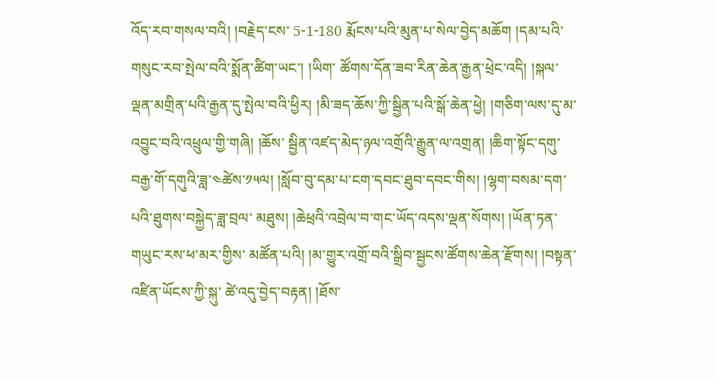འོད་རབ་གསལ་བའི། །བརྗེད་ངས་ 5-1-180 རྨོངས་པའི་མུན་པ་སེལ་བྱེད་མཆོག །དམ་པའི་གསུང་རབ་སྤེལ་བའི་སྨོན་ཚིག་ཡང་། །ཡིག་ ཚོགས་དོན་ཟབ་རིན་ཆེན་རྒྱན་ཕྲེང་འདི། །སྐལ་ལྡན་མགྲིན་པའི་རྒྱན་དུ་སྤེལ་བའི་ཕྱིར། །མི་ཟད་ཆོས་ཀྱི་སྦྱིན་པའི་སྒོ་ཆེན་ཕྱེ། །གཅིག་ལས་དུ་མ་འབྱུང་བའི་འཕྲུལ་གྱི་གཞི། །ཆོས་ སྦྱིན་འཛད་མེད་ཉལ་འགྲོའི་རྒྱུན་ལ་འགྲན། །ཆིག་སྟོང་དགུ་བརྒྱ་གོ་དགུའི་ཟླ་༤ཚེས་༡༥ལ། །སློབ་བུ་དམ་པ་ངག་དབང་ཐུབ་དབང་གིས། །ལྷག་བསམ་དག་པའི་ཐུགས་བསྐྱེད་ཟླ་བྲལ་ མཐུས། །ཆེཕྲའི་འབྲེལ་བ་གང་ཡོད་འདས་ལྡན་སོགས། །ཡོན་ཏན་གཡུང་རས་ཕ་མར་གྱིས་ མཚོན་པའི། །མ་གྱུར་འགྲོ་བའི་སྒྲིབ་སྦྱངས་ཚོགས་ཆེན་རྫོགས། །བསྟན་འཛིན་ཡོངས་ཀྱི་སྐུ་ ཚེ་འདུ་བྱེད་བརྟན། །ཐོས་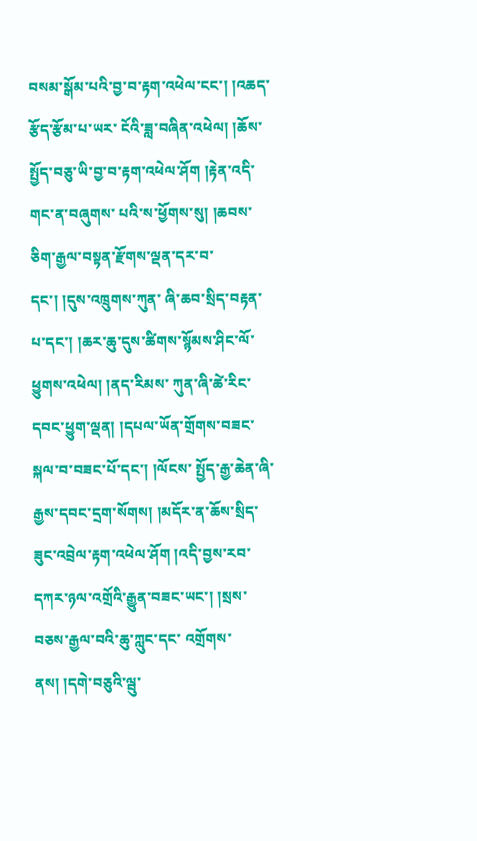བསམ་སྒོམ་པའི་བྱ་བ་རྟག་འཕེལ་ངང་། །འཆད་རྩོད་རྩོམ་པ་ཡར་ ངོའི་ཟླ་བཞིན་འཕེལ། །ཆོས་སྤྱོད་བཅུ་ཡི་བྱ་བ་རྟག་འཕེལ་ཤོག །རྟེན་འདི་གང་ན་བཞུགས་ པའི་ས་ཕྱོགས་སུ། །ཆབས་ཅིག་རྒྱལ་བསྟན་རྫོགས་ལྡན་དར་བ་དང་། །དུས་འཁྲུགས་ཀུན་ ཞི་ཆབ་སྲིད་བརྟན་པ་དང་། །ཆར་ཆུ་དུས་ཚིགས་སྙོམས་ཤིང་ལོ་ཕྱུགས་འཕེལ། །ནད་རིམས་ ཀུན་ཞི་ཚེ་རིང་དབང་ཕྱུག་ལྡན། །དཔལ་ཡོན་གྲོགས་བཟང་སྐལ་བ་བཟང་པོ་དང་། །ལོངས་ སྤྱོད་རྒྱ་ཆེན་ཞི་རྒྱས་དབང་དྲག་སོགས། །མདོར་ན་ཆོས་སྲིད་ཟུང་འབྲེལ་རྟག་འཕེལ་ཤོག །འདི་བྱས་རབ་དཀར་ཉལ་འགྲོའི་རྒྱུན་བཟང་ཡང་། །སྲས་བཅས་རྒྱལ་བའི་ཆུ་ཀླུང་དང་ འགྲོགས་ནས། །དགེ་བཅུའི་ལྦུ་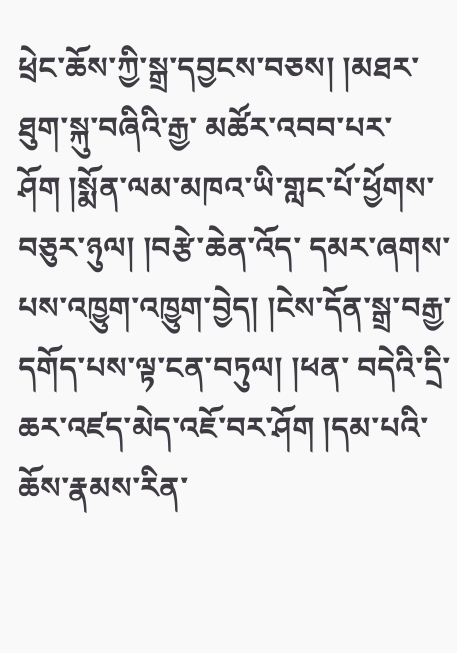ཕྲེང་ཆོས་ཀྱི་སྒྲ་དབྱངས་བཅས། །མཐར་ཐུག་སྐུ་བཞིའི་རྒྱ་ མཚོར་འབབ་པར་ཤོག །སྨོན་ལམ་མཁའ་ཡི་གླང་པོ་ཕྱོགས་བཅུར་ཉུལ། །བརྩེ་ཆེན་འོད་ དམར་ཞགས་པས་འཁྱུག་འཁྱུག་བྱེད། །ངེས་དོན་སྒྲ་བརྒྱ་དགོད་པས་ལྟ་ངན་བཏུལ། །ཕན་ བདེའི་དྲི་ཆར་འཛད་མེད་འཇོ་བར་ཤོག །དམ་པའི་ཆོས་རྣམས་རིན་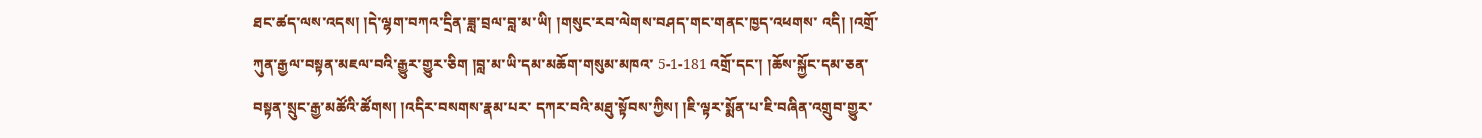ཐང་ཚད་ལས་འདས། །དེ་ལྷག་བཀའ་དྲིན་ཟླ་བྲལ་བླ་མ་ཡི། །གསུང་རབ་ལེགས་བཤད་གང་གནང་ཁྱད་འཕགས་ འདི། །འགྲོ་ཀུན་རྒྱལ་བསྟན་མཇལ་བའི་རྒྱུར་གྱུར་ཅིག །བླ་མ་ཡི་དམ་མཆོག་གསུམ་མཁའ་ 5-1-181 འགྲོ་དང་། །ཆོས་སྐྱོང་དམ་ཅན་བསྟན་སྲུང་རྒྱ་མཚོའི་ཚོགས། །འདིར་བསགས་རྣམ་པར་ དཀར་བའི་མཐུ་སྟོབས་ཀྱིས། །ཇི་ལྟར་སྨོན་པ་ཇི་བཞིན་འགྲུབ་གྱུར་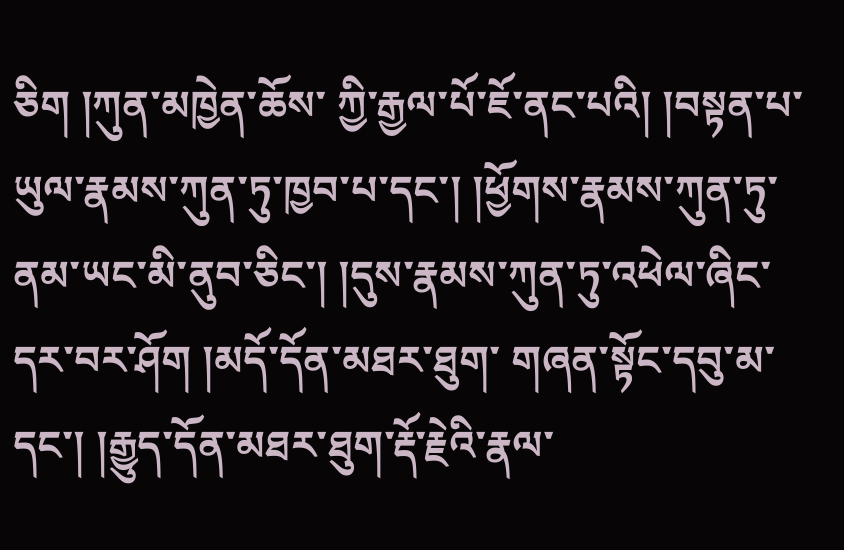ཅིག །ཀུན་མཁྱེན་ཆོས་ ཀྱི་རྒྱལ་པོ་ཇོ་ནང་པའི། །བསྟན་པ་ཡུལ་རྣམས་ཀུན་ཏུ་ཁྱབ་པ་དང་། །ཕྱོགས་རྣམས་ཀུན་ཏུ་ ནམ་ཡང་མི་ནུབ་ཅིང་། །དུས་རྣམས་ཀུན་ཏུ་འཕེལ་ཞིང་དར་བར་ཤོག །མདོ་དོན་མཐར་ཐུག་ གཞན་སྟོང་དབུ་མ་དང་། །རྒྱུད་དོན་མཐར་ཐུག་རྡོ་རྗེའི་རྣལ་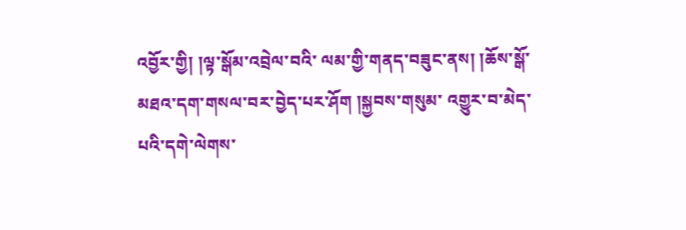འབྱོར་གྱི། །ལྟ་སྒོམ་འབྲེལ་བའི་ ལམ་གྱི་གནད་བཟུང་ནས། །ཆོས་སྒོ་མཐའ་དག་གསལ་བར་བྱེད་པར་ཤོག །སྐྱབས་གསུམ་ འགྱུར་བ་མེད་པའི་དགེ་ལེགས་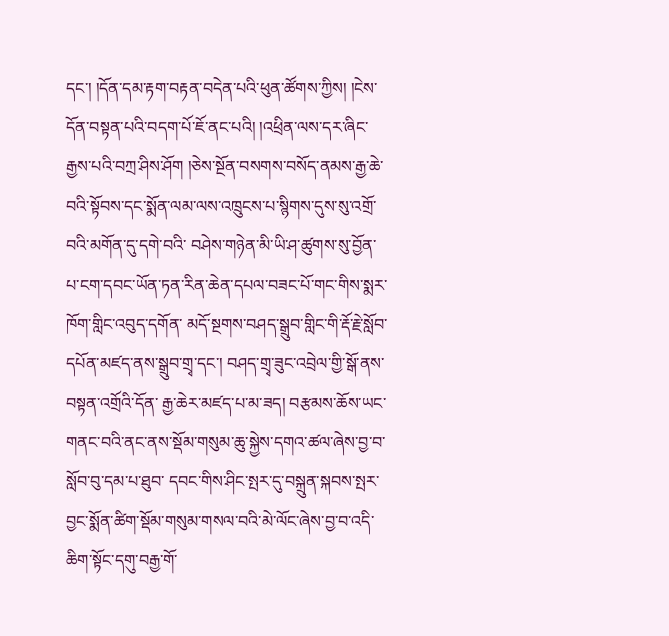དང་། །དོན་དམ་རྟག་བརྟན་བདེན་པའི་ཕུན་ཚོགས་ཀྱིས། །ངེས་དོན་བསྟན་པའི་བདག་པོ་ཇོ་ནང་པའི། །འཕྲིན་ལས་དར་ཞིང་རྒྱས་པའི་བཀྲ་ཤིས་ཤོག །ཅེས་སྔོན་བསགས་བསོད་ནམས་རྒྱ་ཆེ་བའི་སྟོབས་དང་སྨོན་ལམ་ལས་འཁྲུངས་པ་སྙིགས་དུས་སུ་འགྲོ་བའི་མགོན་དུ་དགེ་བའི་ བཤེས་གཉེན་མི་ཡི་ཤ་ཚུགས་སུ་བྱོན་པ་ངག་དབང་ཡོན་ཏན་རིན་ཆེན་དཔལ་བཟང་པོ་གང་གིས་སྨར་ཁོག་གླིང་འབུད་དགོན་ མདོ་སྔགས་བཤད་སྒྲུབ་གླིང་གི་རྡོ་རྗེ་སློབ་དཔོན་མཛད་ནས་སྒྲུབ་གྲྭ་དང་། བཤད་གྲྭ་ཟུང་འབྲེལ་གྱི་སྒོ་ནས་བསྟན་འགྲོའི་དོན་ རྒྱ་ཆེར་མཛད་པ་མ་ཟད། བརྩམས་ཆོས་ཡང་གནང་བའི་ནང་ནས་སྡོམ་གསུམ་ཆུ་སྐྱེས་དགའ་ཚལ་ཞེས་བྱ་བ་སློབ་བུ་དམ་པ་ཐུབ་ དབང་གིས་ཤིང་སྤར་དུ་བསྐྲུན་སྐབས་སྤར་བྱང་སྨོན་ཚིག་སྡོམ་གསུམ་གསལ་བའི་མེ་ལོང་ཞེས་བྱ་བ་འདི་ཆིག་སྟོང་དགུ་བརྒྱ་གོ་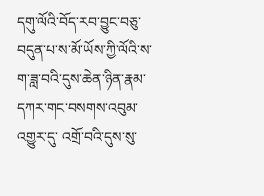དགུ་ལོའི་བོད་རབ་བྱུང་བཅུ་བདུན་པ་ས་མོ་ཡོས་ཀྱི་ལོའི་ས་ག་ཟླ་བའི་དུས་ཆེན་ཉིན་རྣམ་དཀར་གང་བསགས་འབུམ་འགྱུར་དུ་ འགྲོ་བའི་དུས་སུ་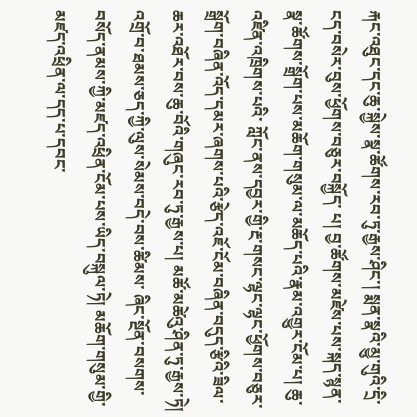རྐང་འཐུང་དང་ཆུ་སྐྱེས་སྣ་ཚོགས་རབ་ཏུ་རྒྱས་ཤིང་། སྨན་སྣའི་མྱུ་གུའི་དྲི་ངད་བསེར་བུས་ཕྱོགས་བཅུར་བསྐྱོད་ པ། བྱ་ཚོགས་མཛེས་པས་སྐད་སྙན་སྣ་ཚོགས་སྒྲོག་པས་མཆོག་གསུམ་ལ་མཆོད་པའི་རྣམ་འགྱུར་ངོམ་པ། ཆུ་འཛིན་འཁྲིགས་པའི་ ཀློང་ནས་དབྱར་གྱི་རྔ་གསང་ལྷང་ལྷང་ཕྱོགས་བཅུར་སྒྲོག་བཞིན་འོད་དམར་ཞགས་པའི་རྩེད་འཇོ་ངོམ་བཞིན་བདུད་རྩིའི་ཟིལ་ ཆར་འཐོར་བས་ཆུ་བོའི་གཞུང་རབ་ཏུ་རྒྱས་པ། མཚོ་མཚེའུ་ཤིན་ཏུ་རྒྱས་ཏེ། འགྲོ་བ་ཐམས་ཅད་ཀྱི་ལུས་སེམས་བདེ་བས་ཚིམས་ ཞིང་སྔོན་བསགས་བསོད་ནམས་ཀྱི་མཛད་འཕྲིན་ངོམ་པས་ཡིད་བསྐུལ་ཏེ། མཆོག་གསུམ་གྱི་མཛད་འཕྲིན་ལ་དད་པ་དབང་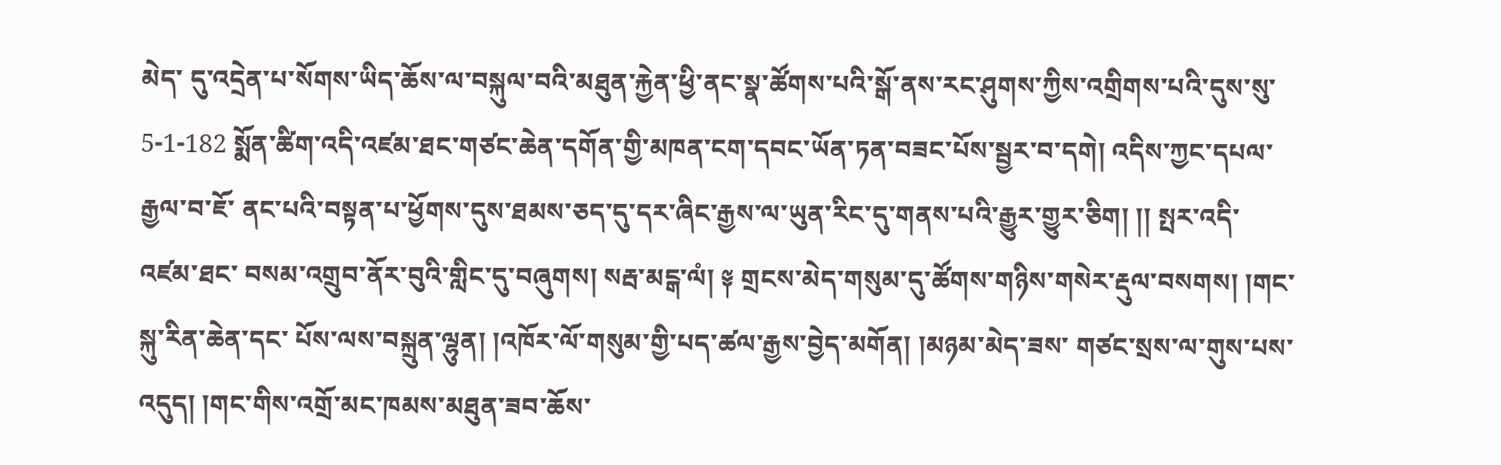མེད་ དུ་འདྲེན་པ་སོགས་ཡིད་ཆོས་ལ་བསྐུལ་བའི་མཐུན་རྐྱེན་ཕྱི་ནང་སྣ་ཚོགས་པའི་སྒོ་ནས་རང་ཤུགས་ཀྱིས་འགྲིགས་པའི་དུས་སུ་ 5-1-182 སྨོན་ཚིག་འདི་འཛམ་ཐང་གཙང་ཆེན་དགོན་གྱི་མཁན་ངག་དབང་ཡོན་ཏན་བཟང་པོས་སྦྱར་བ་དགེ། འདིས་ཀྱང་དཔལ་རྒྱལ་བ་ཇོ་ ནང་པའི་བསྟན་པ་ཕྱོགས་དུས་ཐམས་ཅད་དུ་དར་ཞིང་རྒྱས་ལ་ཡུན་རིང་དུ་གནས་པའི་རྒྱུར་གྱུར་ཅིག། །། སྤར་འདི་འཛམ་ཐང་ བསམ་འགྲུབ་ནོར་བུའི་གླིང་དུ་བཞུགས། སརྦ་མངྒ་ལཾ། ༈ གྲངས་མེད་གསུམ་དུ་ཚོགས་གཉིས་གསེར་རྡུལ་བསགས། །གང་སྐུ་རིན་ཆེན་དང་ པོས་ལས་བསྐྲུན་ལྷུན། །འཁོར་ལོ་གསུམ་གྱི་པད་ཚལ་རྒྱས་བྱེད་མགོན། །མཉམ་མེད་ཟས་ གཙང་སྲས་ལ་གུས་པས་འདུད། །གང་གིས་འགྲོ་མང་ཁམས་མཐུན་ཟབ་ཆོས་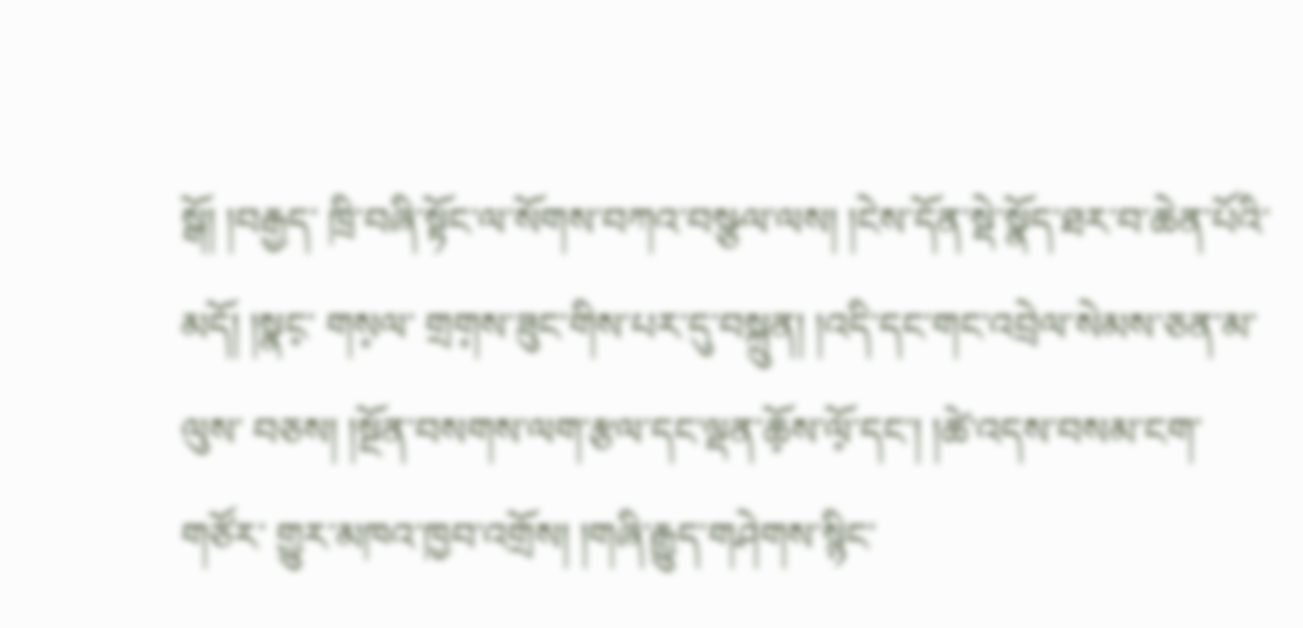སྒོ། །བརྒྱད་ ཁྲི་བཞི་སྟོང་ལ་སོགས་བཀའ་བསྩལ་ལས། །ངེས་དོན་སྡེ་སྣོད་ཐར་བ་ཆེན་པོའི་མདོ། །སྣང༷་ གས༷ལ་ གྲག༷ས་ཟུང་གིས་པར་དུ་བསྐྲུན། །འདི་དང་གང་འབྲེལ་སེམས་ཅན་མ་ལུས་ བཅས། །སྔོན་བསགས་ལག་རྩལ་དང་ལྡན་ཆོ༷ས་ལོ༷་དང་། །ཚེ་འདས་བསམ་ངག་གཙོར་ གྱུར་མཁའ་ཁྱབ་འགྲོས། །གཞི་རྒྱུད་གཤེགས་སྙིང་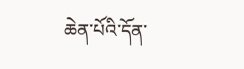ཆེན་པོའི་དོན་